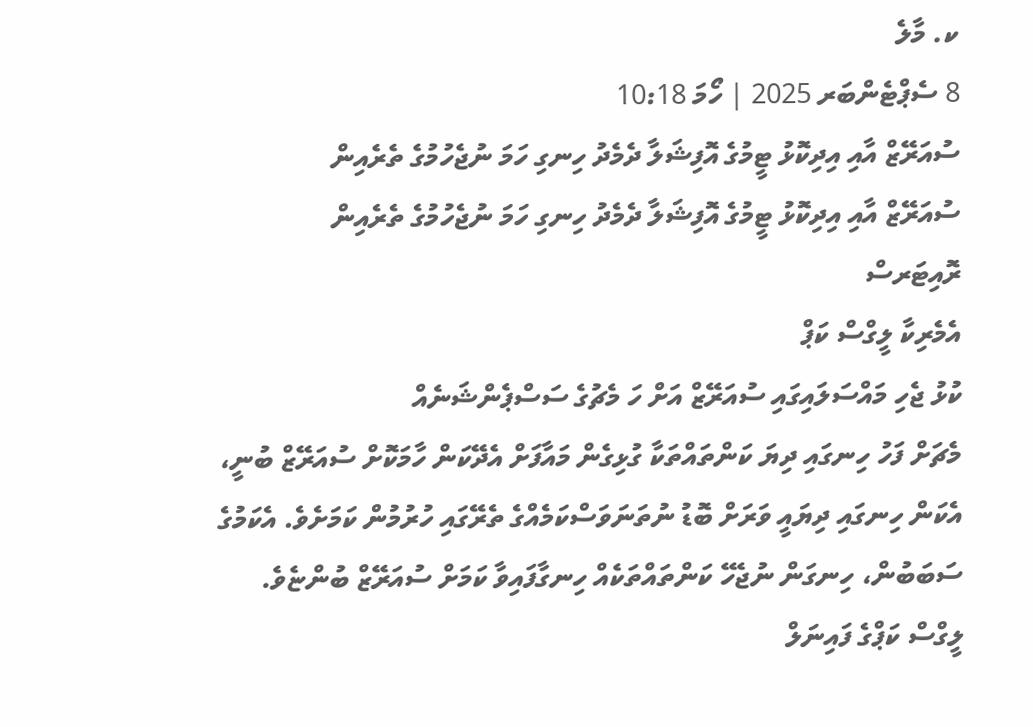ކ. މާލެ
8 ސެޕްޓެންބަރ 2025 | ހޯމަ 10:18
ސުއަރޭޒް އާއި އިދިކޮޅު ޓީމުގެ އޮފިޝަލާ ދެމެދު ހިނގި ހަމަ ނުޖެހުމުގެ ތެރެއިން
ސުއަރޭޒް އާއި އިދިކޮޅު ޓީމުގެ އޮފިޝަލާ ދެމެދު ހިނގި ހަމަ ނުޖެހުމުގެ ތެރެއިން
ރޮއިޓަރސް
އެމެރިކާ ލީގްސް ކަޕް
ކުޅު ޖެހި މައްސަލައިގައި ސުއަރޭޒް އަށް ހަ މެޗުގެ ސަސްޕެންޝަނެއް
މެޗަށް ފަހު ހިނގައި ދިޔަ ކަންތައްތަކާ ގުޅިގެން މައާފަށް އެދޭކަން ހާމަކޮށް ސުއަރޭޒް ބުނީ، އެކަން ހިނގައި ދިޔައީ ވަރަށް ބޮޑު ނުތަނަވަސްކަމެއްގެ ތެރޭގައި ހުރުމުން ކަމަށެވެ. އެކަމުގެ ސަބަބުން، ހިނގަން ނުޖެހޭ ކަންތައްތަކެއް ހިނގާފައިވާ ކަމަށް ސުއަރޭޒް ބުންޏެވެ.
ލީގްސް ކަޕްގެ ފައިނަލް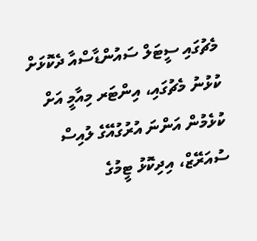މެޗުގައި ސީޓަލް ސައުންޑާސްއާ ދެކޮޅަށް ކުޅުނު މެޗުގައި، އިންޓަރ މިއާމީ އަށް ކުޅެމުން އަންނަ އުރުގުއޭގެ ލުއިސް ސުއަރޭޒް، އިދިކޮޅު ޓީމުގެ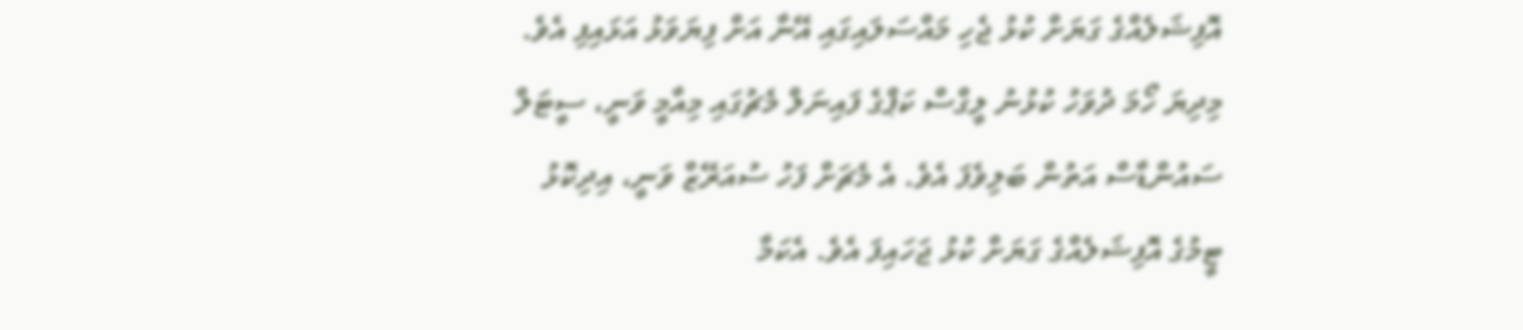އޮފިޝަލެއްގެ ގަޔަށް ކުޅު ޖެހި މައްސަލައިގައި އޭނާ އަށް ފިޔަވަޅު އަޅައިފި އެވެ.
މިދިޔަ ހޯމަ ދުވަހު ކުޅުނު ލީގްސް ކަޕްގެ ފައިނަލް މެޗުގައި މިއާމީ ވަނީ، ސީޓަލް ސައުންޑާސް އަތުން ބަލިވެފަ އެވެ. އެ މެޗަށް ފަހު ސުއަރޭޒް ވަނީ، އިދިކޮޅު ޓީމުގެ އޮފިޝަލެއްގެ ގަޔަށް ކުޅު ޖަހައިފަ އެވެ. އެކަމާ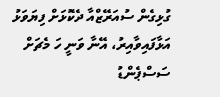ގުޅިގެން ސުއަރޭޒްއާ ދެކޮޅަށް ފިޔަވަޅު އަޅާފައިވާއިރު، އޭނާ ވަނީ ހަ މެޗަށް ސަސްޕެންޑު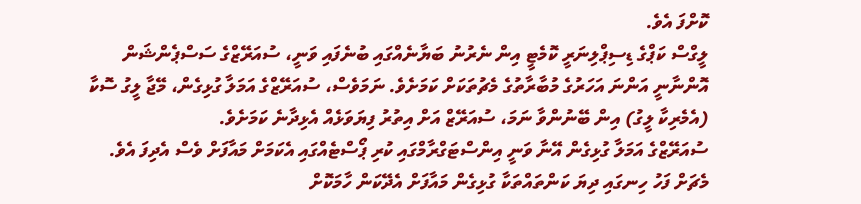ކޮށްފަ އެވެ.
ލީގްސް ކަޕްގެ ޑިސިޕްލިނަރީ ކޮމެޓީ އިން ނެރުނު ބަޔާނެއްގައި ބުނެފައި ވަނީ، ސުއަރޭޒްގެ ސަސްޕެންޝަން އޮންނާނީ އަންނަ އަހަރުގެ މުބާރާތުގެ މެޗުތަކަށް ކަމަށެވެ. ނަމަވެސް، ސުއަރޭޒްގެ އަމަލާ ގުޅިގެން، މޭޖާ ލީގު ސޮކާ (އެމެރިކާ ލީގު) އިން ބޭނުންވާ ނަމަ، ސުއަރޭޒް އަށް އިތުރު ފިޔަވަޅެއް އެޅިދާނެ ކަމަށެވެ.
ސުއަރޭޒްގެ އަމަލާ ގުޅިގެން އޭނާ ވަނީ އިންސްޓަގްރާމްގައި ކުރި ޕޯސްޓެއްގައި އެކަމަށް މައާފަށް ވެސް އެދިފަ އެވެ. މެޗަށް ފަހު ހިނގައި ދިޔަ ކަންތައްތަކާ ގުޅިގެން މައާފަށް އެދޭކަން ހާމަކޮށް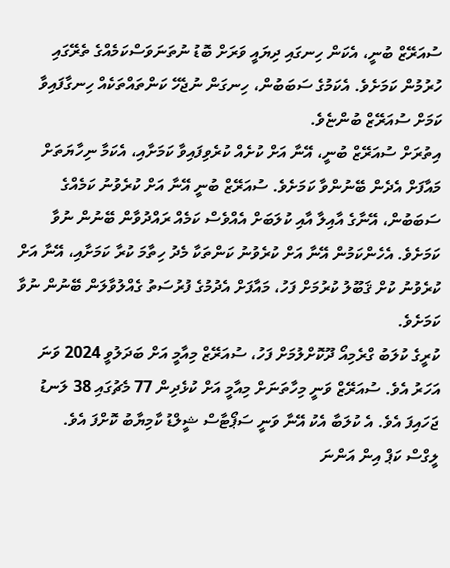ސުއަރޭޒް ބުނީ، އެކަން ހިނގައި ދިޔައީ ވަރަށް ބޮޑު ނުތަނަވަސްކަމެއްގެ ތެރޭގައި ހުރުމުން ކަމަށެވެ. އެކަމުގެ ސަބަބުން، ހިނގަން ނުޖެހޭ ކަންތައްތަކެއް ހިނގާފައިވާ ކަމަށް ސުއަރޭޒް ބުންޏެވެ.
އިތުރަށް ސުއަރޭޒް ބުނީ، އޭނާ އަށް ކުށެއް ކުރެވިފައިވާ ކަމަށާއި، އެކަމާ ނިހާޔަތަށް މައާފަށް އެދެން ބޭނުންވާ ކަމަށެވެ. ސުއަރޭޒް ބުނީ އޭނާ އަށް ކުރެވުނު ކަމެއްގެ ސަބަބުން، އޭނާގެ އާއިލާ އާއި ކުލަބަށް އެއްވެސް ކަމެއް ރައްދުވާން ބޭނުން ނުވާ ކަމަށެވެ. އެހެންކަމުން އޭނާ އަށް ކުރެވުނު ކަންތަކާ މެދު ހިތާމަ ކުރާ ކަމަށާއި، އޭނާ އަށް ކުރެވުނު ކުށް ޤަބޫލު ކުރުމަށް ފަހު، މައާފަށް އެދުމުގެ ފުރުސަތު ގެއްލުވާލަން ބޭނުން ނުވާ ކަމަށެވެ.
ކުރީގެ ކުލަބު ގްރެމިއޯ ދޫކޮށްލުމަށް ފަހު، ސުއަރޭޒް މިއާމީ އަށް ބަދަލުވީ 2024 ވަނަ އަހަރު އެވެ. ސުއަރޭޒް ވަނީ މިހާތަނަށް މިއާމީ އަށް ކުޅެދިން 77 މެޗުގައި 38 ލަނޑު ޖަހައިފަ އެވެ. އެ ކުލަބާ އެކު އޭނާ ވަނީ ސަޕޯޓާސް ޝީލްޑު ކާމިޔާބު ކޮށްފަ އެވެ.
ލީގްސް ކަޕް އިން އަންނަ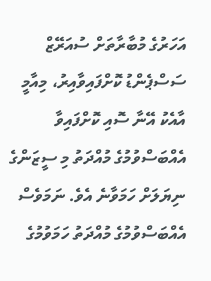އަހަރުގެ މުބާރާތަށް ސުއަރޭޒް ސަސްޕެންޑު ކޮށްފައިވާއިރު، މިއާމީ އާއެކު އޭނާ ސޮއި ކޮށްފައިވާ އެއްބަސްވުމުގެ މުއްދަތު މި ސީޒަންގެ ނިޔަލަށް ހަމަވާނެ އެވެ. ނަމަވެސް އެއްބަސްވުމުގެ މުއްދަތު ހަމަވުމުގެ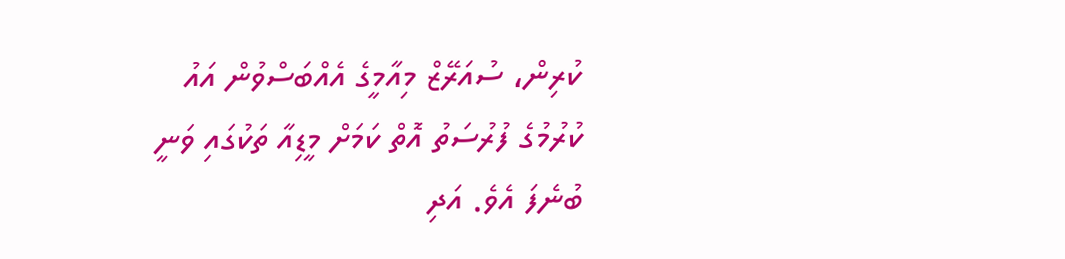ކުރިން، ސުއަރޭޒް މިއާމީގެ އެއްބަސްވުން އައު ކުރުމުގެ ފުރުސަތު އޮތް ކަމަށް މީޑިއާ ތަކުގައި ވަނީ ބުނެފަ އެވެ. އަދި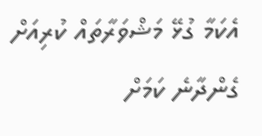އެކަމާ ގުޅޭ މަޝްވަރާތައް ކުރިއަށް ގެންދާނެ ކަމަށް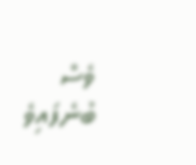ވެސް ބުނެފައިވެ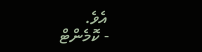އެވެ.
- ކޮމެންޓް